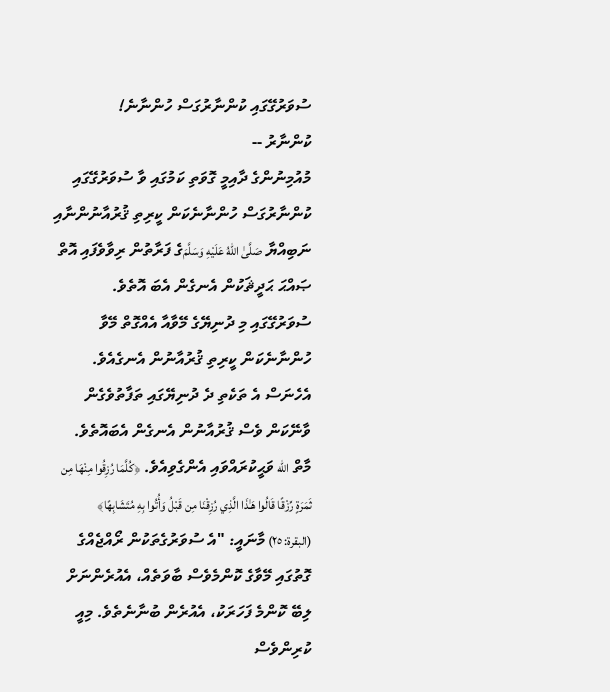ސުވަރުގޭގައި ކުންނާރުގަސް ހުންނާނެ!
ކުންނާރު --
މުއުމިނުންގެ ދާއިމީ ގޮވަތި ކަމުގައި ވާ ސުވަރުގޭގައި ކުންނާރުގަސް ހުންނާނެކަން ކީރިތި ޤުރުއާނުންނާއި ނަބިއްޔާ صَلَّىٰ اللهُ عَلَيْهِ وَسَلَّمَގެ ފަރާތުން ރިވާވެފައި އޮތް ޞައްޙަ ޙަދީޘަކުން އެނގެން އެބަ އޮތެވެ.
ސުވަރުގޭގައި މި ދުނިޔޭގެ މޭވާއާ އެއްގޮތް މޭވާ ހުންނާނެކަން ކީރިތި ޤުރުއާނުން އެނގެއެވެ. އެހެނަސް އެ ތަކެތި ދެ ދުނިޔޭގައި ތަފާތުވެގެން ވާނޭކަން ވެސް ޤުރުއާނުން އެނގެން އެބައޮތެވެ. މާތް الله ވަޙީކުރައްވައި އެންގެވިއެވެ. ﴿كُلَّمَا رُزِقُوا مِنْهَا مِن ثَمَرَةٍ رِّزْقًا قَالُوا هَـٰذَا الَّذِي رُزِقْنَا مِن قَبْلُ وَأُتُوا بِهِ مُتَشَابِهًا﴾ (البقرة: ٢٥) މާނައީ: "އެ ސުވަރުގެތަކުން ރޯއްޖެއްގެ ގޮތުގައި މޭވާގެ ކޮންމެވެސް ބާވަތެއް، އެއުރެންނަށް ލިބޭ ކޮންމެ ފަހަރަކު، އެއުރެން ބުނާނެތެވެ. މިއީ ކުރިންވެސް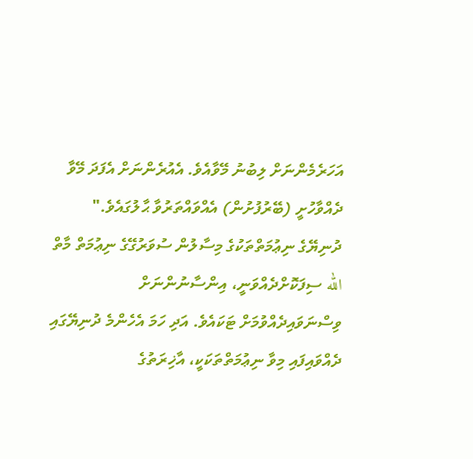އަހަރެމެންނަށް ލިބުނު މޭވާއެވެ. އެއުރެންނަށް އެފަދަ މޭވާ ދެއްވާހުށީ (ބޭރުފުށުން) އެއްވައްތަރުވާ ޙާލުގައެވެ."
ދުނިޔޭގެ ނިޢުމަތްތަކުގެ މިސާލުން ސުވަރުގޭގެ ނިޢުމަތް މާތް الله ސިފަކޮށްދެއްވަނީ، އިންސާނުންނަށް ވިސްނަވައިދެއްވުމަށް ޓަކައެވެ. އަދި ހަމަ އެހެންމެ ދުނިޔޭގައި ދެއްވައިފައި މިވާ ނިޢުމަތްތަކަކީ، އާޚިރަތުގެ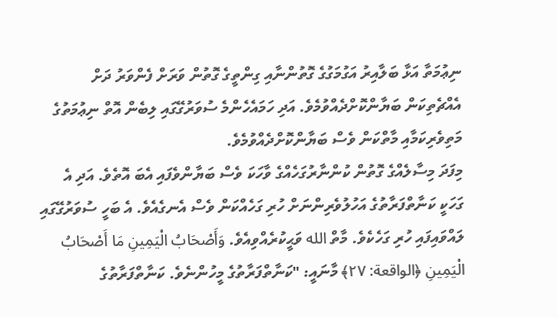ނިޢުމަތާ އަޅާ ބަލާއިރު އަގުމަގުގެ ގޮތުންނާއި ގިންތީގެ ގޮތުން ވަރަށް ފެންވަރު ދަށް އެއްޗެތިކަން ބަޔާންކޮށްދެއްވުމެވެ. އަދި ހަމައެހެންމެ ސުވަރުގޭގައި ލިބެން އޮތް ނިޢުމަތުގެ މަތިވެރިކަމާއި މާތްކަން ވެސް ބަޔާންކޮށްދެއްވުމެވެ.
މިފަދަ މިސާލެއްގެ ގޮތުން ކުންނާރުގަހެއްގެ ވާހަކަ ވެސް ބަޔާންވެފައި އެބަ އޮތެވެ. އަދި އެ ގަހަކީ ކަނާތްފަރާތުގެ އަހުލުވެރިންނަށް ހުރި ގަހެއްކަން ވެސް އެނގެއެވެ. އެ ބަހީ ސުވަރުގޭގައި ލައްވައިފައި ހުރި ގަހެކެވެ. މާތް الله ވަޙީކުރެއްވިއެވެ. وَأَصْحَابُ الْيَمِينِ مَا أَصْحَابُ الْيَمِينِ ﴿الواقعة: ٢٧﴾ މާނައީ: "ކަނާތްފަރާތުގެ މީހުންނެވެ. ކަނާތްފަރާތުގެ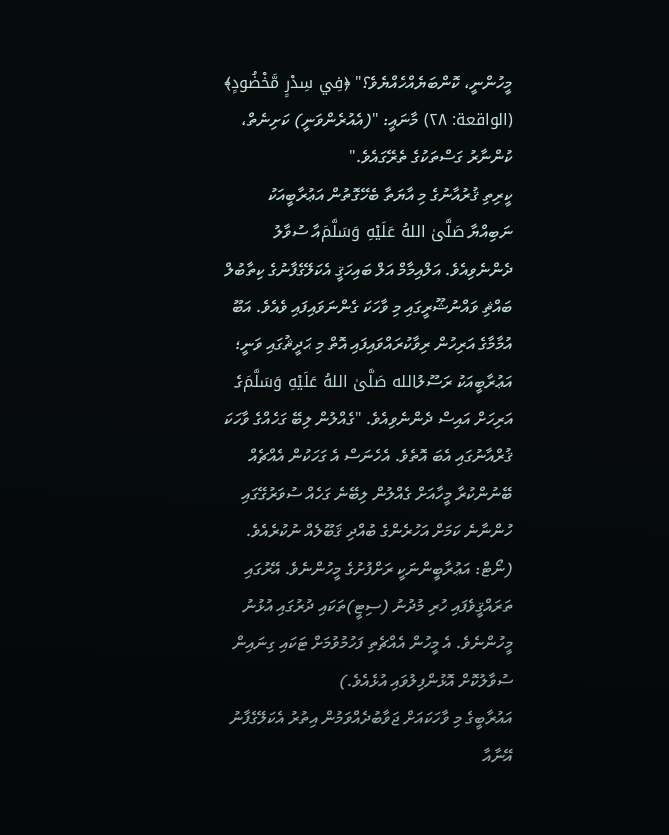މީހުންނީ، ކޮންބަޔެއްހެއްޔެވެ؟" ﴿فِي سِدْرٍ مَّخْضُودٍ﴾ (الواقعة: ٢٨) މާނައީ: "(އެއުރެންވަނީ) ކަށިނެތް، ކުންނާރު ގަސްތަކުގެ ތެރޭގައެވެ."
ކީރިތި ޤުރުއާނުގެ މި އާޔަތާ ބެހޭގޮތުން އަޢުރާބީއަކު ނަބިއްޔާ صَلَّىٰ اللهُ عَلَيْهِ وَسَلَّمَއާ ސުވާލު ދެންނެވިއެވެ. އަލްއިމާމް އަލް ބައިހަޤީ އެކަލޭގެފާނުގެ ކިތާބުލް ބައްޘި ވައްނުޝޫރީގައި މި ވާހަކަ ގެންނަވައިފައި ވެއެވެ. އަބޫ އުމާމާގެ އަރިހުން ރިވާކުރައްވައިފައި އޮތް މި ޙަދީޘުގައި ވަނީ؛ އަޢުރާބީއަކު ރަސޫލުالله صَلَّىٰ اللهُ عَلَيْهِ وَسَلَّمَގެ އަރިހަށް އައިސް ދެންނެވިއެވެ. "ގެއްލުން ލިބޭ ގަހެއްގެ ވާހަކަ ޤުރްއާނުގައި އެބަ އޮތެވެ. އެހެނަސް އެ ގަހަކުން އެއްޗެއް ބޭނުންކުރާ މީހާއަށް ގެއްލުން ލިބޭނެ ގަހެއް ސުވަރުގޭގައި ހުންނާނެ ކަމަށް އަހުރެންގެ ބުއްދި ޤަބޫލެއް ނުކުރެއެވެ. (ނޯޓް: އަޢުރާބީންނަކީ ރަށްފުށުގެ މީހުންނެވެ. އޭރުގައި ތަރައްޤީވެފައި ހުރި މުދުނު (ސިޓީ)ތަކައި ދުރުގައި އުޅުނު މީހުންނެވެ. އެ މީހުން އެއްޗެތި ފަހުމުވުމަށް ޓަކައި ގިނައިން ސުވާލުކޮށް އޮޅުންފިލުވައި އުޅެއެވެ.)
އައުރާބީގެ މި ވާހަކައަށް ޖަވާބުދެއްވަމުން އިތުރު އެކަލޭގެފާނު އޭނާއާ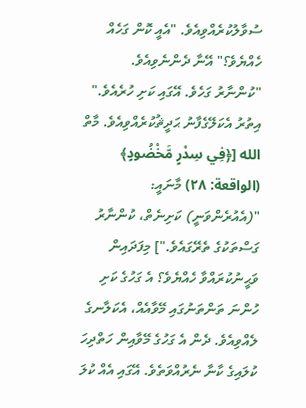ސުވާލުކުރެއްވިއެވެ. "އެއީ ކޮން ގަހެއް ހެއްޔެވެ؟" އޭނާ ދެންނެވިއެވެ. "ކުންނާރު ގަހެވެ. އޭގައި ކަށި ހުރެއެވެ." އިތުރު އެކަލޭގެފާނު ޙަދީޘުކުރެއްވިއެވެ. މާތް الله [﴿فِي سِدْرٍ مَّخْضُودٍ﴾ (الواقعة: ٢٨) މާނައީ: "(އެއުރެންވަނީ) ކަށިނެތް، ކުންނާރު ގަސްތަކުގެ ތެރޭގައެވެ."] މިފަދައިން ވަޙީނުކުރައްވާ ހެއްޔެވެ؟ އެ ގަހުގެ ކަށި ހުންނަ ތަންތަނުގައި މޭވާއެއް، އެކަލާނގެ ލެއްވިއެވެ. ދެން އެ ގަހުގެ މޭވާއިން ހަތްދިހަ ކުލައިގެ ކާނާ ނެރުއްވަތެވެ. އޭގައި އެއް ކުލަ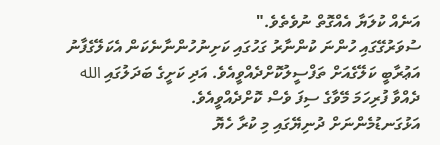އަނެއް ކުލަޔާ އެއްގޮތް ނުވެތެވެ."
ސުވަރުގޭގައި ހުންނަ ކުންނާރު ގަހުގައި ކަށިނުހުންނާނެކަން އެކަލޭގެފާނު އަޢުރާބީ ކަލޭގެއަށް ތަފްސީލުކޮށްދެއްވީއެވެ. އަދި ކަށީގެ ބަދަލުގައި الله ދެއްވާ ފުރިހަމަ މޭވާގެ ސިފަ ވެސް ކޮށްދެއްވީއެވެ.
އަޅުގަނޑުމެންނަށް ދުނިޔޭގައި މި ކުރާ ހެޔޮ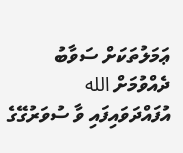ޢަމަލުތަކަށް ސަވާބު ދެއްވުމަށް الله އުފައްދަވައިފައި ވާ ސުވަރުގޭގެ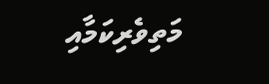މަތިވެރިކަމާއި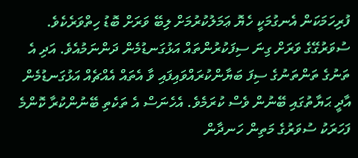ފުރިހަމަކަން އެނގުމަކީ ހެޔޮ ޢަމަލުކުރުމަށް ލިބޭ ވަރަށް ބޮޑު ހިތްވަރެކެވެ. ސުވަރުގޭގެ ވަރަށް ގިނަ ސިފަކުރުންތައް އަޅުގަނޑުމެން ދަންނަމުއެވެ. އަދި އެ ތަނުގެ ތަންތަނުގެ ސިފަ ބަޔާންކުރައްވައިފައި ވާ އެތައް އެއްޗެއް އަޅުގަނޑުމެން އާދީ ޙަޔާތުގައި ބޭނުން ވެސް ކުރަމެވެ. އެހެނަސް އެ ތަކެތި ބޭނުންކުރާ ކޮންމެ ފަހަރަކު ސުވަރުގެ މަތިން ހަނދާން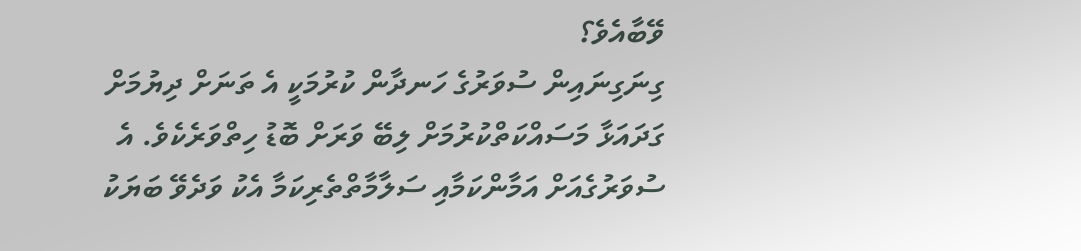ވޭބާއެވެ؟
ގިނަގިނައިން ސުވަރުގެ ހަނދާން ކުރުމަކީ އެ ތަނަށް ދިޔުމަށް ގަދައަޅާ މަސައްކަތްކުރުމަށް ލިބޭ ވަރަށް ބޮޑު ހިތްވަރެކެވެ. އެ ސުވަރުގެއަށް އަމާންކަމާއި ސަލާމާތްތެރިކަމާ އެކު ވަދެވޭ ބަޔަކު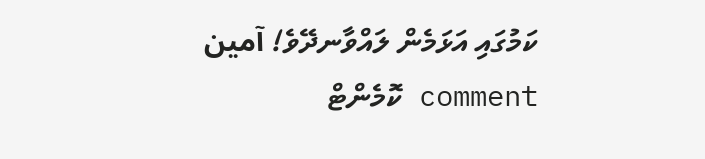ކަމުގައި އަޅަމެން ލައްވާނދޭވެ! آمين
comment ކޮމެންޓް